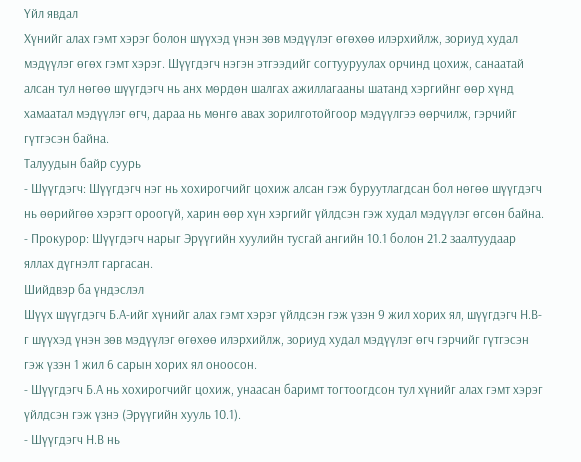Үйл явдал
Хүнийг алах гэмт хэрэг болон шүүхэд үнэн зөв мэдүүлэг өгөхөө илэрхийлж, зориуд худал мэдүүлэг өгөх гэмт хэрэг. Шүүгдэгч нэгэн этгээдийг согтууруулах орчинд цохиж, санаатай алсан тул нөгөө шүүгдэгч нь анх мөрдөн шалгах ажиллагааны шатанд хэргийнг өөр хүнд хамаатал мэдүүлэг өгч, дараа нь мөнгө авах зорилготойгоор мэдүүлгээ өөрчилж, гэрчийг гүтгэсэн байна.
Талуудын байр суурь
- Шүүгдэгч: Шүүгдэгч нэг нь хохирогчийг цохиж алсан гэж буруутлагдсан бол нөгөө шүүгдэгч нь өөрийгөө хэрэгт ороогүй, харин өөр хүн хэргийг үйлдсэн гэж худал мэдүүлэг өгсөн байна.
- Прокурор: Шүүгдэгч нарыг Эрүүгийн хуулийн тусгай ангийн 10.1 болон 21.2 заалтуудаар яллах дүгнэлт гаргасан.
Шийдвэр ба үндэслэл
Шүүх шүүгдэгч Б.А-ийг хүнийг алах гэмт хэрэг үйлдсэн гэж үзэн 9 жил хорих ял, шүүгдэгч Н.В-г шүүхэд үнэн зөв мэдүүлэг өгөхөө илэрхийлж, зориуд худал мэдүүлэг өгч гэрчийг гүтгэсэн гэж үзэн 1 жил 6 сарын хорих ял оноосон.
- Шүүгдэгч Б.А нь хохирогчийг цохиж, унаасан баримт тогтоогдсон тул хүнийг алах гэмт хэрэг үйлдсэн гэж үзнэ (Эрүүгийн хууль 10.1).
- Шүүгдэгч Н.В нь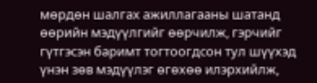мөрдөн шалгах ажиллагааны шатанд өөрийн мэдүүлгийг өөрчилж, гэрчийг гүтгэсэн баримт тогтоогдсон тул шүүхэд үнэн зөв мэдүүлэг өгөхөө илэрхийлж,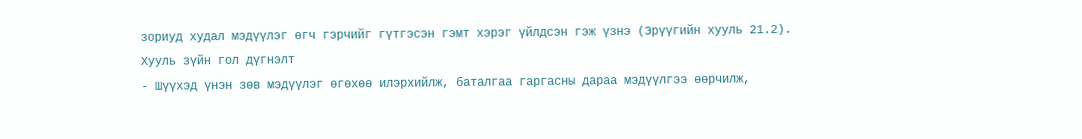зориуд худал мэдүүлэг өгч гэрчийг гүтгэсэн гэмт хэрэг үйлдсэн гэж үзнэ (Эрүүгийн хууль 21.2).
Хууль зүйн гол дүгнэлт
- Шүүхэд үнэн зөв мэдүүлэг өгөхөө илэрхийлж, баталгаа гаргасны дараа мэдүүлгээ өөрчилж,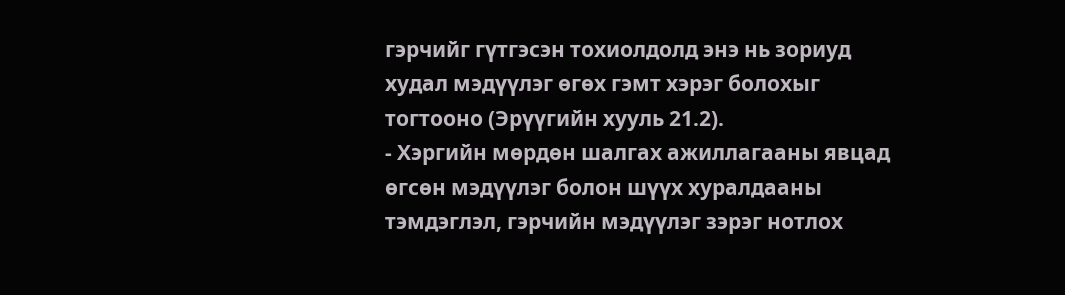гэрчийг гүтгэсэн тохиолдолд энэ нь зориуд худал мэдүүлэг өгөх гэмт хэрэг болохыг тогтооно (Эрүүгийн хууль 21.2).
- Хэргийн мөрдөн шалгах ажиллагааны явцад өгсөн мэдүүлэг болон шүүх хуралдааны тэмдэглэл, гэрчийн мэдүүлэг зэрэг нотлох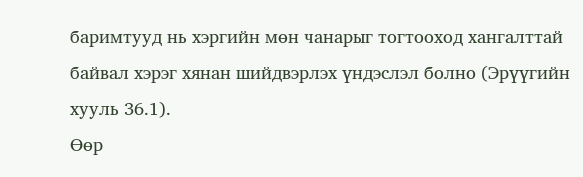баримтууд нь хэргийн мөн чанарыг тогтооход хангалттай байвал хэрэг хянан шийдвэрлэх үндэслэл болно (Эрүүгийн хууль 36.1).
Өөр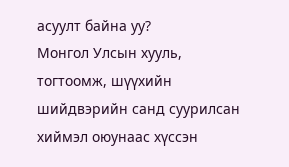асуулт байна уу?
Монгол Улсын хууль, тогтоомж, шүүхийн шийдвэрийн санд суурилсан хиймэл оюунаас хүссэн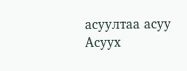асуултаа асуу
Асуух